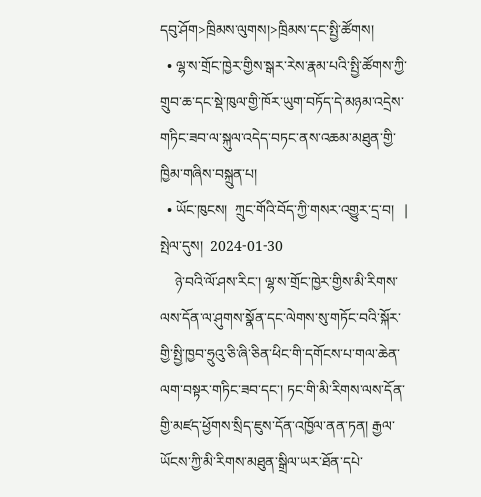དབུ་ཤོག>ཁྲིམས་ལུགས།>ཁྲིམས་དང་སྤྱི་ཚོགས།
  • ལྷ་ས་གྲོང་ཁྱེར་གྱིས་སྒར་རེས་རྣམ་པའི་སྤྱི་ཚོགས་ཀྱི་གྲུབ་ཆ་དང་སྡེ་ཁུལ་གྱི་ཁོར་ཡུག་བཏོད་དེ་མཉམ་འདྲེས་གཏིང་ཟབ་ལ་སྐུལ་འདེད་བཏང་ནས་འཆམ་མཐུན་གྱི་ཁྱིམ་གཞིས་བསྐྲུན་པ།
  • ཡོང་ཁུངས།  ཀྲུང་གོའི་བོད་ཀྱི་གསར་འགྱུར་དྲ་བ།   |     སྤེལ་དུས།  2024-01-30
    ཉེ་བའི་ལོ་ཤས་རིང་། ལྷ་ས་གྲོང་ཁྱེར་གྱིས་མི་རིགས་ལས་དོན་ལ་ཤུགས་སྣོན་དང་ལེགས་སུ་གཏོང་བའི་སྐོར་གྱི་སྤྱི་ཁྱབ་ཧྲུའུ་ཅི་ཞི་ཅིན་ཕིང་གི་དགོངས་པ་གལ་ཆེན་ལག་བསྟར་གཏིང་ཟབ་དང་། ཏང་གི་མི་རིགས་ལས་དོན་གྱི་མཛད་ཕྱོགས་སྲིད་ཇུས་དོན་འཁྱོལ་ནན་ཏན། རྒྱལ་ཡོངས་ཀྱི་མི་རིགས་མཐུན་སྒྲིལ་ཡར་ཐོན་དཔེ་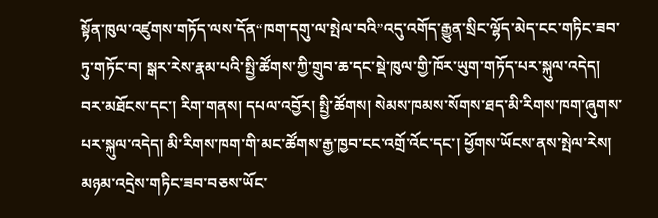སྟོན་ཁུལ་འཛུགས་གཏོད་ལས་དོན“ཁག་དགུ་ལ་སྤེལ་བའི”འདུ་འགོད་རྒྱུན་སྲིང་ལྷོད་མེད་ངང་གཏིང་ཟབ་ཏུ་གཏོང་བ། སྒར་རེས་རྣམ་པའི་སྤྱི་ཚོགས་ཀྱི་གྲུབ་ཆ་དང་སྡེ་ཁུལ་གྱི་ཁོར་ཡུག་གཏོད་པར་སྐུལ་འདེད། བར་མཐོངས་དང་། རིག་གནས། དཔལ་འབྱོར། སྤྱི་ཚོགས། སེམས་ཁམས་སོགས་ཐད་མི་རིགས་ཁག་ཞུགས་པར་སྐུལ་འདེད། མི་རིགས་ཁག་གི་མང་ཚོགས་རྒྱ་ཁྱབ་ངང་འགྲོ་འོང་དང་། ཕྱོགས་ཡོངས་ནས་སྤེལ་རེས། མཉམ་འདྲེས་གཏིང་ཟབ་བཅས་ཡོང་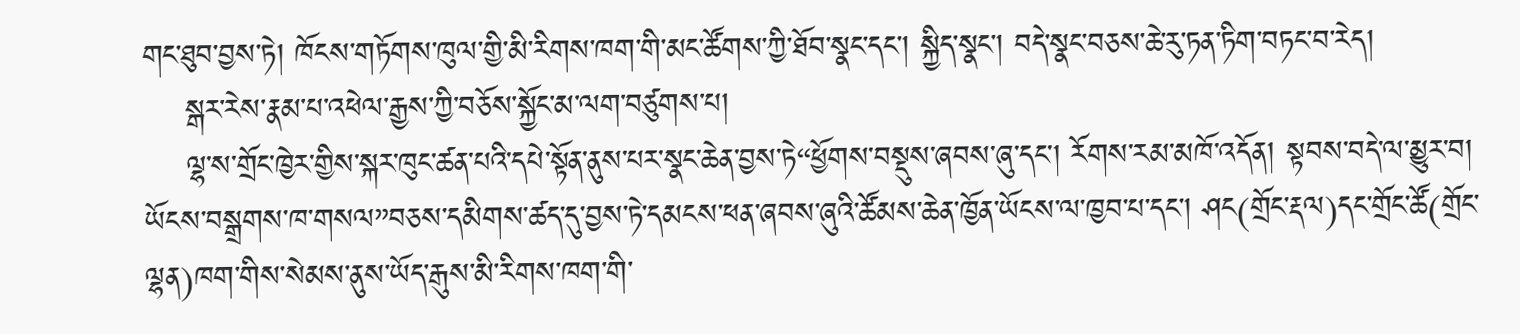གང་ཐུབ་བྱས་ཏེ། ཁོངས་གཏོགས་ཁུལ་གྱི་མི་རིགས་ཁག་གི་མང་ཚོགས་ཀྱི་ཐོབ་སྣང་དང་། སྐྱིད་སྣང་། བདེ་སྣང་བཅས་ཆེ་རུ་ཏན་ཏིག་བཏང་བ་རེད།
    སྒར་རེས་རྣམ་པ་འཕེལ་རྒྱས་ཀྱི་བཅོས་སྐྱོང་མ་ལག་བཙུགས་པ།
    ལྷ་ས་གྲོང་ཁྱེར་གྱིས་སྐར་ཁུང་ཚན་པའི་དཔེ་སྟོན་ནུས་པར་སྣང་ཆེན་བྱས་ཏེ“ཕྱོགས་བསྡུས་ཞབས་ཞུ་དང་། རོགས་རམ་མཁོ་འདོན། སྟབས་བདེ་ལ་མྱུར་བ། ཡོངས་བསྒྲགས་ཁ་གསལ”བཅས་དམིགས་ཚད་དུ་བྱས་ཏེ་དམངས་ཕན་ཞབས་ཞུའི་ཚོམས་ཆེན་ཁྱོན་ཡོངས་ལ་ཁྱབ་པ་དང་། ཤང(གྲོང་རྡལ)དང་གྲོང་ཚོ(གྲོང་ལྷན)ཁག་གིས་སེམས་ནུས་ཡོད་རྒུས་མི་རིགས་ཁག་གི་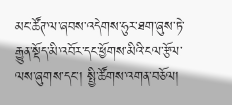མང་ཚོཊ་ལ་ཞབས་འདེགས་ཧུར་ཐག་ཞུས་ཏེ་རྒྱུན་སྡོད་མི་འབོར་དང་ཕྱོགས་མིའི་ངལ་རྩོལ་ལས་ཞུགས་དང་། སྤྱི་ཚོགས་འགན་བཅོལ།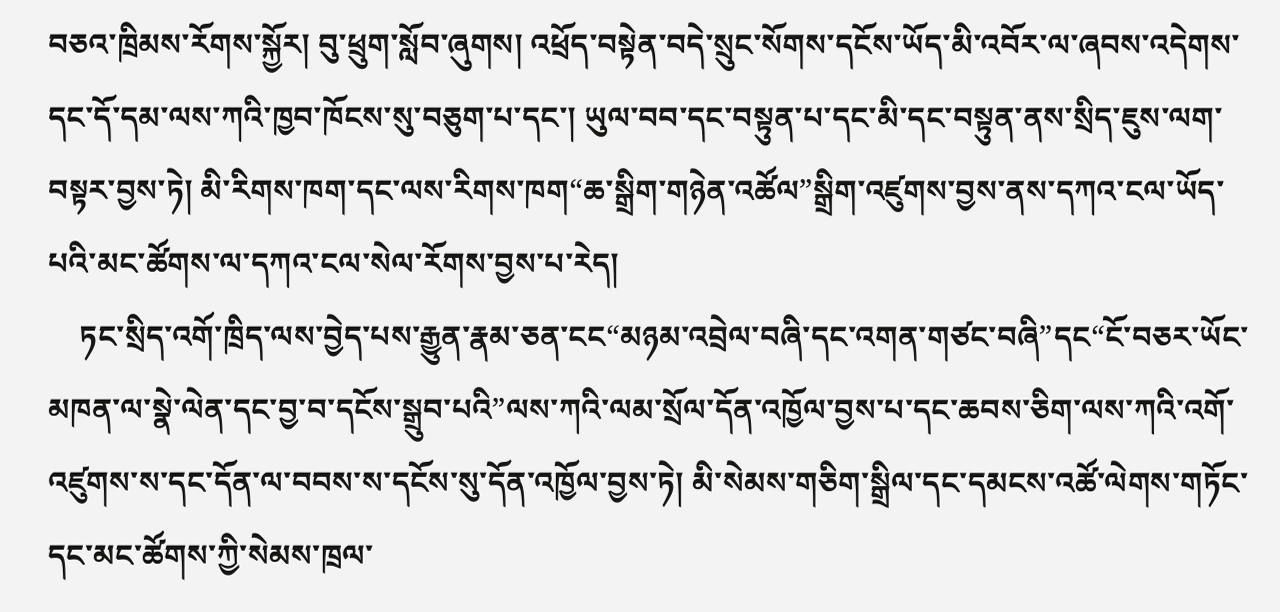བཅའ་ཁྲིམས་རོགས་སྐྱོར། བུ་ཕྲུག་སློབ་ཞུགས། འཕྲོད་བསྟེན་བདེ་སྲུང་སོགས་དངོས་ཡོད་མི་འབོར་ལ་ཞབས་འདེགས་དང་དོ་དམ་ལས་ཀའི་ཁྱབ་ཁོངས་སུ་བཅུག་པ་དང་། ཡུལ་བབ་དང་བསྟུན་པ་དང་མི་དང་བསྟུན་ནས་སྲིད་ཇུས་ལག་བསྟར་བྱས་ཏེ། མི་རིགས་ཁག་དང་ལས་རིགས་ཁག“ཆ་སྒྲིག་གཉེན་འཚོལ”སྒྲིག་འཛུགས་བྱས་ནས་དཀའ་ངལ་ཡོད་པའི་མང་ཚོགས་ལ་དཀའ་ངལ་སེལ་རོགས་བྱས་པ་རེད།
    ཏང་སྲིད་འགོ་ཁྲིད་ལས་བྱེད་པས་རྒྱུན་རྣམ་ཅན་ངང“མཉམ་འབྲེལ་བཞི་དང་འགན་གཙང་བཞི”དང“ངོ་བཅར་ཡོང་མཁན་ལ་སྣེ་ལེན་དང་བྱ་བ་དངོས་སྒྲུབ་པའི”ལས་ཀའི་ལམ་སྲོལ་དོན་འཁྱོལ་བྱས་པ་དང་ཆབས་ཅིག་ལས་ཀའི་འགོ་འཛུགས་ས་དང་དོན་ལ་བབས་ས་དངོས་སུ་དོན་འཁྱོལ་བྱས་ཏེ། མི་སེམས་གཅིག་སྒྲིལ་དང་དམངས་འཚོ་ལེགས་གཏོང་དང་མང་ཚོགས་ཀྱི་སེམས་ཁྲལ་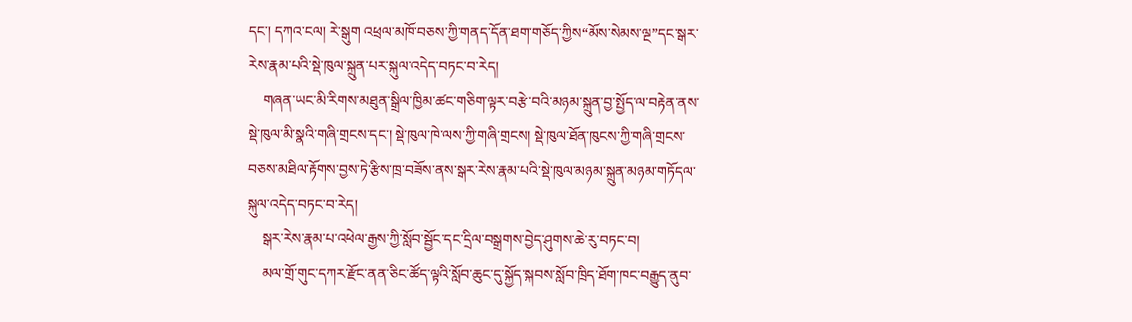དང་། དཀའ་ངལ། རེ་སྒུག འཕྲལ་མཁོ་བཅས་ཀྱི་གནད་དོན་ཐག་གཅོད་ཀྱིས“མོས་སེམས་ལྔ”དང་སྒར་རེས་རྣམ་པའི་སྡེ་ཁུལ་སྐྲུན་པར་སྐུལ་འདེད་བཏང་བ་རེད།
    གཞན་ཡང་མི་རིགས་མཐུན་སྒྲིལ་ཁྱིམ་ཚང་གཅིག་ལྟར་བརྩེ་བའི་མཉམ་སྐྲུན་བྱ་སྤྱོད་ལ་བརྟེན་ནས་སྡེ་ཁུལ་མི་སྣའི་གཞི་གྲངས་དང་། སྡེ་ཁུལ་ཁེ་ལས་ཀྱི་གཞི་གྲངས། སྡེ་ཁུལ་ཐོན་ཁུངས་ཀྱི་གཞི་གྲངས་བཅས་མཐིལ་རྟོགས་བྱས་ཏེ་རྩིས་ཁྲ་བཟོས་ནས་སྒར་རེས་རྣམ་པའི་སྡེ་ཁུལ་མཉམ་སྐྲུན་མཉམ་གཏོདལ་སྐུལ་འདེད་བཏང་བ་རེད།
    སྒར་རེས་རྣམ་པ་འཕེལ་རྒྱས་ཀྱི་སློབ་སྦྱོང་དང་དྲིལ་བསྒྲགས་བྱེད་ཤུགས་ཆེ་རུ་བཏང་བ།
    མལ་གྲོ་གུང་དཀར་རྫོང་ནན་ཅིང་ཚོད་ལྟའི་སློབ་ཆུང་དུ་སྐྱོད་སྐབས་སློབ་ཁྲིད་ཐོག་ཁང་བརྒྱུད་ནུབ་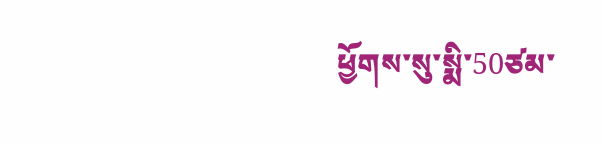ཕྱོགས་སུ་སྨི་50ཙམ་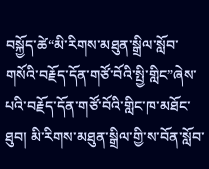བསྐྱོད་ཚེ“མི་རིགས་མཐུན་སྒྲིལ་སློབ་གསོའི་བརྗོད་དོན་གཙོ་བོའི་སྤྱི་གླིང”ཞེས་པའི་བརྗོད་དོན་གཙོ་བོའི་གླིང་ཁ་མཐོང་ཐུབ། མི་རིགས་མཐུན་སྒྲིལ་གྱི་ས་བོན་སློབ་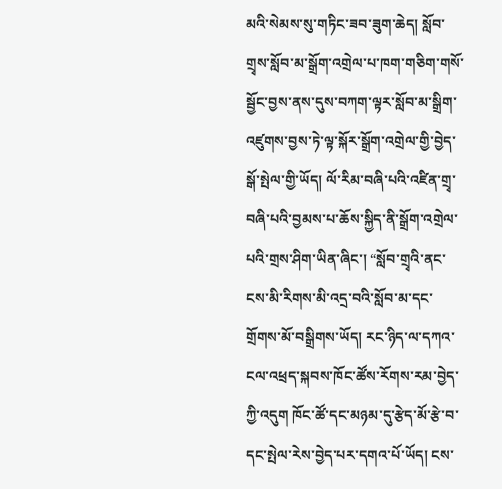མའི་སེམས་སུ་གཏིང་ཟབ་ཟུག་ཆེད། སློབ་གྲྭས་སློབ་མ་སྒྲོག་འགྲེལ་པ་ཁག་གཅིག་གསོ་སྦྱོང་བྱས་ནས་དུས་བཀག་ལྟར་སློབ་མ་སྒྲིག་འཛུགས་བྱས་ཏེ་ལྟ་སྐོར་སྒྲོག་འགྲེལ་གྱི་བྱེད་སྒོ་སྤེལ་གྱི་ཡོད། ལོ་རིམ་བཞི་པའི་འཛིན་གྲྭ་བཞི་པའི་བྱམས་པ་ཆོས་སྐྱིད་ནི་སྒྲོག་འགྲེལ་པའི་གྲས་ཤིག་ཡིན་ཞིང་། “སློབ་གྲྭའི་ནང་ངས་མི་རིགས་མི་འདྲ་བའི་སློབ་མ་དང་གྲོགས་མོ་བསྒྲིགས་ཡོད། རང་ཉིད་ལ་དཀའ་ངལ་འཕྲད་སྐབས་ཁོང་ཚོས་རོགས་རམ་བྱེད་ཀྱི་འདུག ཁོང་ཚོ་དང་མཉམ་དུ་རྩེད་མོ་རྩེ་བ་དང་སྤེལ་རེས་བྱེད་པར་དགའ་པོ་ཡོད། ངས་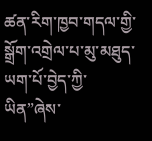ཚན་རིག་ཁྱབ་གདལ་གྱི་སྒྲོག་འགྲེལ་པ་མུ་མཐུད་ཡག་པོ་བྱེད་ཀྱི་ཡིན”ཞེས་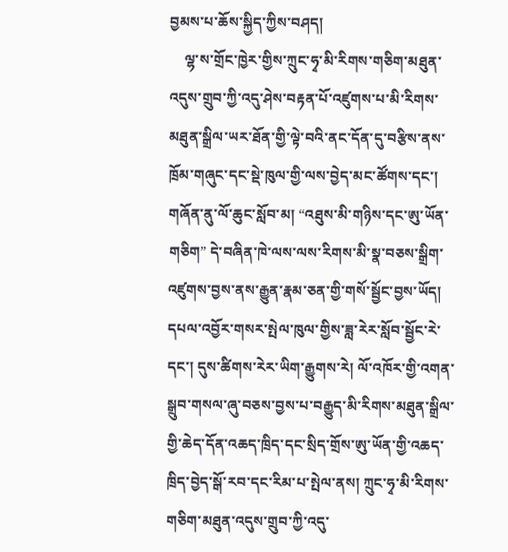བྱམས་པ་ཆོས་སྐྱིད་ཀྱིས་བཤད།
    ལྷ་ས་གྲོང་ཁྱེར་གྱིས་ཀྲུང་ཧྭ་མི་རིགས་གཅིག་མཐུན་འདུས་གྲུབ་ཀྱི་འདུ་ཤེས་བརྟན་པོ་འཛུགས་པ་མི་རིགས་མཐུན་སྒྲིལ་ཡར་ཐོན་གྱི་ལྟེ་བའི་ནང་དོན་དུ་བརྩིས་ནས་ཁྲོམ་གཞུང་དང་སྡེ་ཁུལ་གྱི་ལས་བྱེད་མང་ཚོགས་དང་། གཞོན་ནུ་ལོ་ཆུང་སློབ་མ། “འཐུས་མི་གཉིས་དང་ཨུ་ཡོན་གཅིག” དེ་བཞིན་ཁེ་ལས་ལས་རིགས་མི་སྣ་བཅས་སྒྲིག་འཛུགས་བྱས་ནས་རྒྱུན་རྣམ་ཅན་གྱི་གསོ་སྦྱོང་བྱས་ཡོད། དཔལ་འབྱོར་གསར་སྤེལ་ཁུལ་གྱིས་ཟླ་རེར་སློབ་སྦྱོང་རེ་དང་། དུས་ཚིགས་རེར་ཡིག་རྒྱུགས་རེ། ལོ་འཁོར་གྱི་འགན་སྒྲུབ་གསལ་ཞུ་བཅས་བྱས་པ་བརྒྱུད་མི་རིགས་མཐུན་སྒྲིལ་གྱི་ཆེད་དོན་འཆད་ཁྲིད་དང་སྲིད་གྲོས་ཨུ་ཡོན་གྱི་འཆད་ཁྲིད་བྱེད་སྒོ་རབ་དང་རིམ་པ་སྤེལ་ནས། ཀྲུང་ཧྭ་མི་རིགས་གཅིག་མཐུན་འདུས་གྲུབ་ཀྱི་འདུ་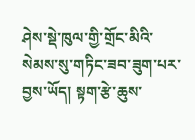ཤེས་སྡེ་ཁུལ་གྱི་གྲོང་མིའི་སེམས་སུ་གཏིང་ཟབ་ཟུག་པར་བྱས་ཡོད། སྟག་རྩེ་ཆུས་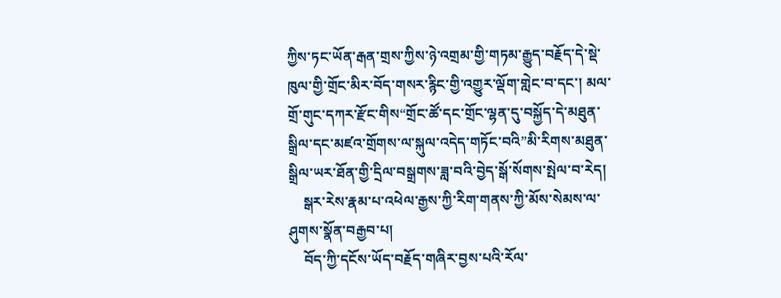ཀྱིས་ཏང་ཡོན་རྒན་གྲས་ཀྱིས་ཉེ་འགྲམ་གྱི་གཏམ་རྒྱུད་བརྗོད་དེ་སྡེ་ཁུལ་གྱི་གྲོང་མིར་བོད་གསར་རྙིང་གྱི་འགྱུར་ལྡོག་གླེང་བ་དང་། མལ་གྲོ་གུང་དཀར་རྫོང་གིས“གྲོང་ཚོ་དང་གྲོང་ལྷན་དུ་བསྐྱོད་དེ་མཐུན་སྒྲིལ་དང་མཛའ་གྲོགས་ལ་སྐུལ་འདེད་གཏོང་བའི”མི་རིགས་མཐུན་སྒྲིལ་ཡར་ཐོན་གྱི་དྲིལ་བསྒྲགས་ཟླ་བའི་བྱེད་སྒོ་སོགས་སྤེལ་བ་རེད།
    སྒར་རེས་རྣམ་པ་འཕེལ་རྒྱས་ཀྱི་རིག་གནས་ཀྱི་མོས་སེམས་ལ་ཤུགས་སྣོན་བརྒྱབ་པ།
    བོད་ཀྱི་དངོས་ཡོད་བརྗོད་གཞིར་བྱས་པའི་རོལ་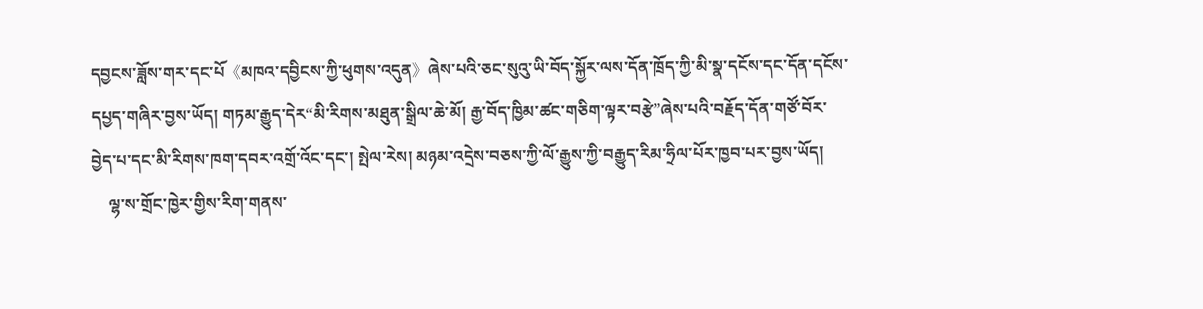དབྱངས་ཟློས་གར་དང་པོ《མཁའ་དབྱིངས་ཀྱི་ཕུགས་འདུན》ཞེས་པའི་ཅང་སུའུ་ཡི་བོད་སྐྱོར་ལས་དོན་ཁྲོད་ཀྱི་མི་སྣ་དངོས་དང་དོན་དངོས་དཔྱད་གཞིར་བྱས་ཡོད། གཏམ་རྒྱུད་དེར“མི་རིགས་མཐུན་སྒྲིལ་ཆེ་མོ། རྒྱ་བོད་ཁྱིམ་ཚང་གཅིག་ལྟར་བརྩེ”ཞེས་པའི་བརྗོད་དོན་གཙོ་བོར་བྱེད་པ་དང་མི་རིགས་ཁག་དབར་འགྲོ་འོང་དང་། སྤེལ་རེས། མཉམ་འདྲེས་བཅས་ཀྱི་ལོ་རྒྱུས་ཀྱི་བརྒྱུད་རིམ་ཧྲིལ་པོར་ཁྱབ་པར་བྱས་ཡོད།
    ལྷ་ས་གྲོང་ཁྱེར་གྱིས་རིག་གནས་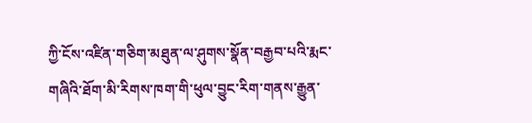ཀྱི་ངོས་འཛིན་གཅིག་མཐུན་ལ་ཤུགས་སྣོན་བརྒྱབ་པའི་རྨང་གཞིའི་ཐོག་མི་རིགས་ཁག་གི་ཕུལ་བྱུང་རིག་གནས་རྒྱུན་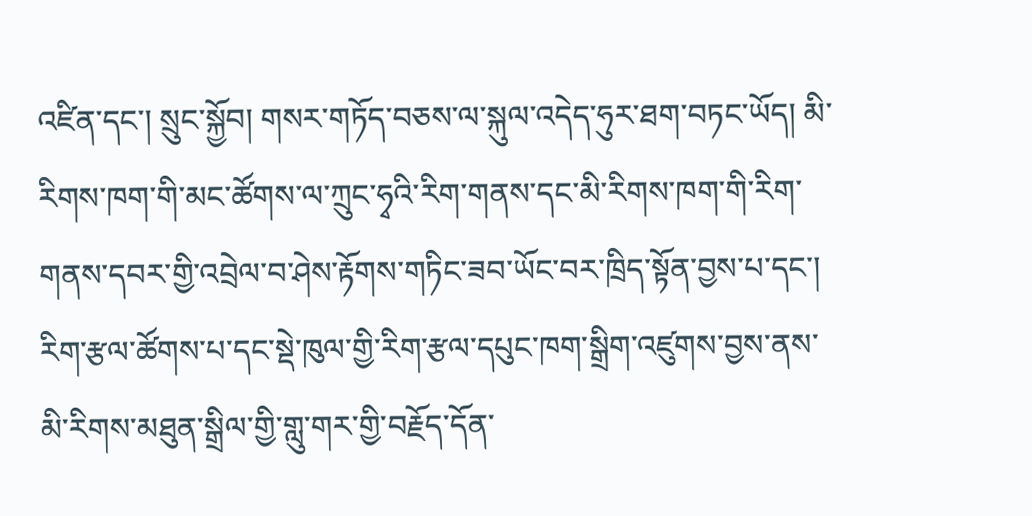འཛིན་དང་། སྲུང་སྐྱོབ། གསར་གཏོད་བཅས་ལ་སྐུལ་འདེད་ཧུར་ཐག་བཏང་ཡོད། མི་རིགས་ཁག་གི་མང་ཚོགས་ལ་ཀྲུང་ཧྭའི་རིག་གནས་དང་མི་རིགས་ཁག་གི་རིག་གནས་དབར་གྱི་འབྲེལ་བ་ཤེས་རྟོགས་གཏིང་ཟབ་ཡོང་བར་ཁྲིད་སྟོན་བྱས་པ་དང་། རིག་རྩལ་ཚོགས་པ་དང་སྡེ་ཁུལ་གྱི་རིག་རྩལ་དཔུང་ཁག་སྒྲིག་འཛུགས་བྱས་ནས་མི་རིགས་མཐུན་སྒྲིལ་གྱི་གླུ་གར་གྱི་བརྗོད་དོན་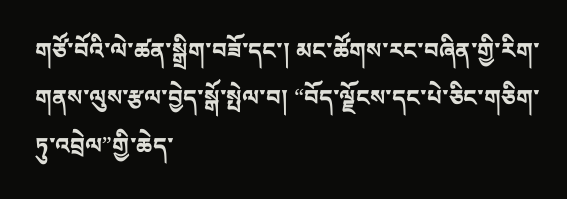གཙོ་བོའི་ལེ་ཚན་སྒྲིག་བཟོ་དང་། མང་ཚོགས་རང་བཞིན་གྱི་རིག་གནས་ལུས་རྩལ་བྱེད་སྒོ་སྤེལ་བ། “བོད་ལྗོངས་དང་པེ་ཅིང་གཅིག་ཏུ་འབྲེལ”གྱི་ཆེད་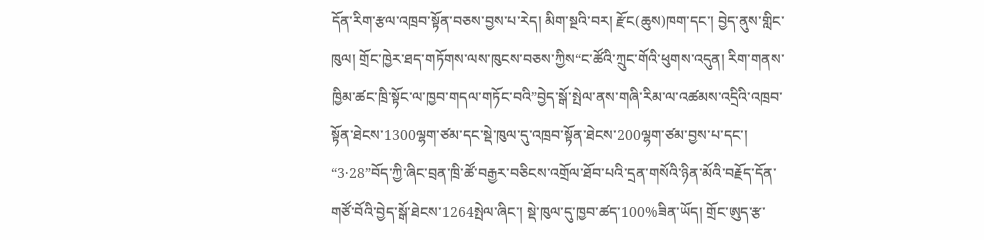དོན་རིག་རྩལ་འཁྲབ་སྟོན་བཅས་བྱས་པ་རེད། མིག་སྔའི་བར། རྫོང(ཆུས)ཁག་དང་། བྱེད་ནུས་གླིང་ཁུལ། གྲོང་ཁྱེར་ཐད་གཏོགས་ལས་ཁུངས་བཅས་ཀྱིས“ང་ཚོའི་ཀྲུང་གོའི་ཕུགས་འདུན། རིག་གནས་ཁྱིམ་ཚང་ཁྲི་སྟོང་ལ་ཁྱབ་གདལ་གཏོང་བའི”བྱེད་སྒོ་སྤེལ་ནས་གཞི་རིམ་ལ་འཚམས་འདྲིའི་འཁྲབ་སྟོན་ཐེངས་1300ལྷག་ཙམ་དང་སྡེ་ཁུལ་དུ་འཁྲབ་སྟོན་ཐེངས་200ལྷག་ཙམ་བྱས་པ་དང་། “3·28”བོད་ཀྱི་ཞིང་བྲན་ཁྲི་ཚོ་བརྒྱར་བཅིངས་འགྲོལ་ཐོབ་པའི་དྲན་གསོའི་ཉིན་མོའི་བརྗོད་དོན་གཙོ་བོའི་བྱེད་སྒོ་ཐེངས་1264སྤེལ་ཞིང་། སྡེ་ཁུལ་དུ་ཁྱབ་ཚད་100%ཟིན་ཡོད། གྲོང་ཨུད་རྩ་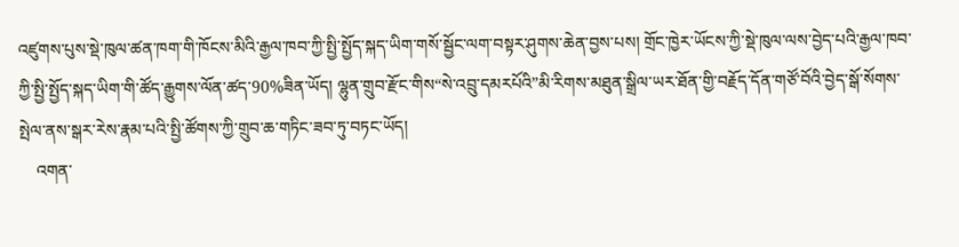འཛུགས་པུས་སྡེ་ཁུལ་ཚན་ཁག་གི་ཁོངས་མིའི་རྒྱལ་ཁབ་ཀྱི་སྤྱི་སྤྱོད་སྐད་ཡིག་གསོ་སྦྱོང་ལག་བསྟར་ཤུགས་ཆེན་བྱས་པས། གྲོང་ཁྱེར་ཡོངས་ཀྱི་སྡེ་ཁུལ་ལས་བྱེད་པའི་རྒྱལ་ཁབ་ཀྱི་སྤྱི་སྤྱོད་སྐད་ཡིག་གི་ཚོད་རྒྱུགས་ལོན་ཚད་90%ཟིན་ཡོད། ལྷུན་གྲུབ་རྫོང་གིས“སེ་འབྲུ་དམརཔོའི”མི་རིགས་མཐུན་སྒྲིལ་ཡར་ཐོན་གྱི་བརྗོད་དོན་གཙོ་བོའི་བྱེད་སྒོ་སོགས་སྤེལ་ནས་སྒར་རེས་རྣམ་པའི་སྤྱི་ཚོགས་ཀྱི་གྲུབ་ཆ་གཏིང་ཟབ་ཏུ་བཏང་ཡོད།
    འགན་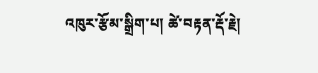འཁུར་རྩོམ་སྒྲིག་པ། ཚེ་བརྟན་རྡོ་རྗེ།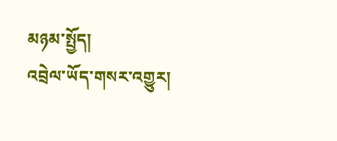མཉམ་སྤྱོད།
འབྲེལ་ཡོད་གསར་འགྱུར།